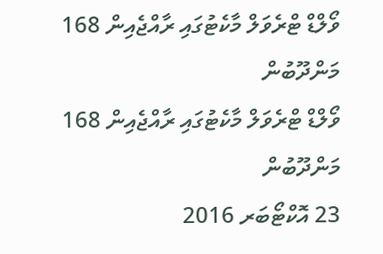ވޯލްޑް ޓްރެވަލް މާކެޓުގައި ރާއްޖެއިން 168 މަންދޫބުން
ވޯލްޑް ޓްރެވަލް މާކެޓުގައި ރާއްޖެއިން 168 މަންދޫބުން
23 އޮކްޓޯބަރ 2016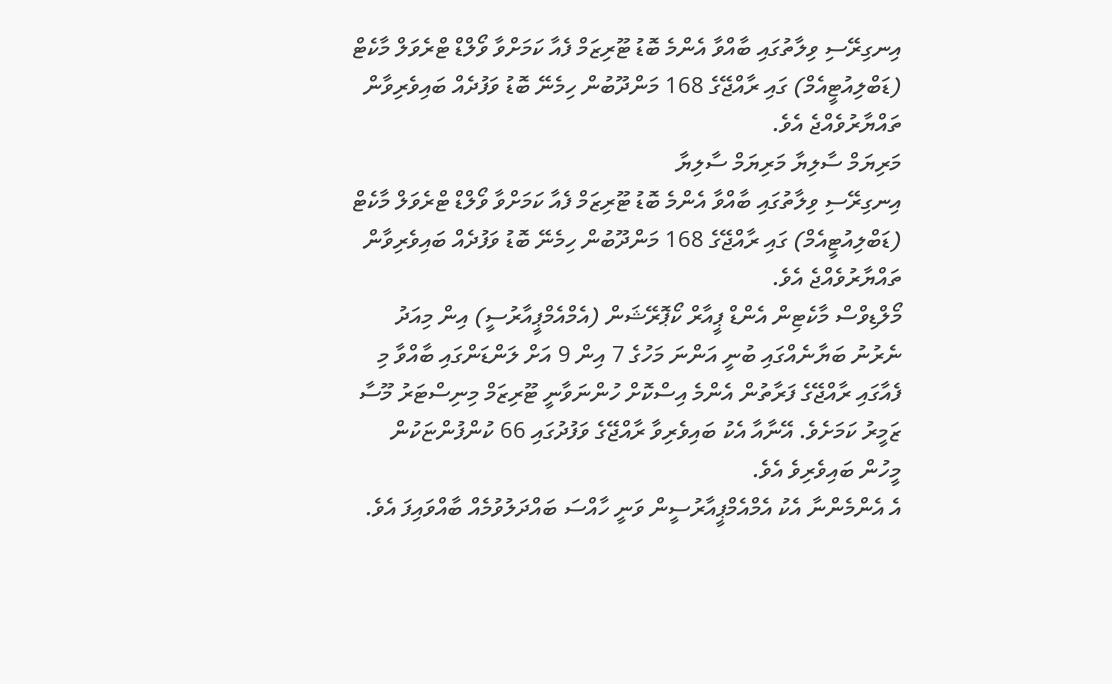އިނގިރޭސި ވިލާތުގައި ބާއްވާ އެންމެ ބޮޑު ޓޫރިޒަމް ފެއާ ކަމަށްވާ ވޯލްޑް ޓްރެވަލް މާކެޓް (ޑަބްލިއުޓީއެމް) ގައި ރާއްޖޭގެ 168 މަންދޫބުން ހިމެނޭ ބޮޑު ވަފުދެއް ބައިވެރިވާން ތައްޔާރުވެއްޖެ އެވެ.
މަރިޔަމް ސާލިޔާ މަރިޔަމް ސާލިޔާ
އިނގިރޭސި ވިލާތުގައި ބާއްވާ އެންމެ ބޮޑު ޓޫރިޒަމް ފެއާ ކަމަށްވާ ވޯލްޑް ޓްރެވަލް މާކެޓް (ޑަބްލިއުޓީއެމް) ގައި ރާއްޖޭގެ 168 މަންދޫބުން ހިމެނޭ ބޮޑު ވަފުދެއް ބައިވެރިވާން ތައްޔާރުވެއްޖެ އެވެ.
މޯލްޑިވްސް މާކެޓިން އެންޑް ޕީއާރް ކޯޕޮރޭޝަން (އެމްއެމްޕީއާރުސީ) އިން މިއަދު ނެރުނު ބަޔާނެއްގައި ބުނީ އަންނަ މަހުގެ 7 އިން 9 އަށް ލަންޑަންގައި ބާއްވާ މި ފެއާގައި ރާއްޖޭގެ ފަރާތުން އެންމެ އިސްކޮށް ހުންނަވާނީ ޓޫރިޒަމް މިނިސްޓަރު މޫސާ ޒަމީރު ކަމަށެވެ. އޭނާއާ އެކު ބައިވެރިވާ ރާއްޖޭގެ ވަފުދުގައި 66 ކުންފުންޏަކުން މީހުން ބައިވެރިވެ އެވެ.
އެ އެންމެންނާ އެކު އެމްއެމްޕީއާރުސީން ވަނީ ހާއްސަ ބައްދަލުވުމެއް ބާއްވައިފަ އެވެ.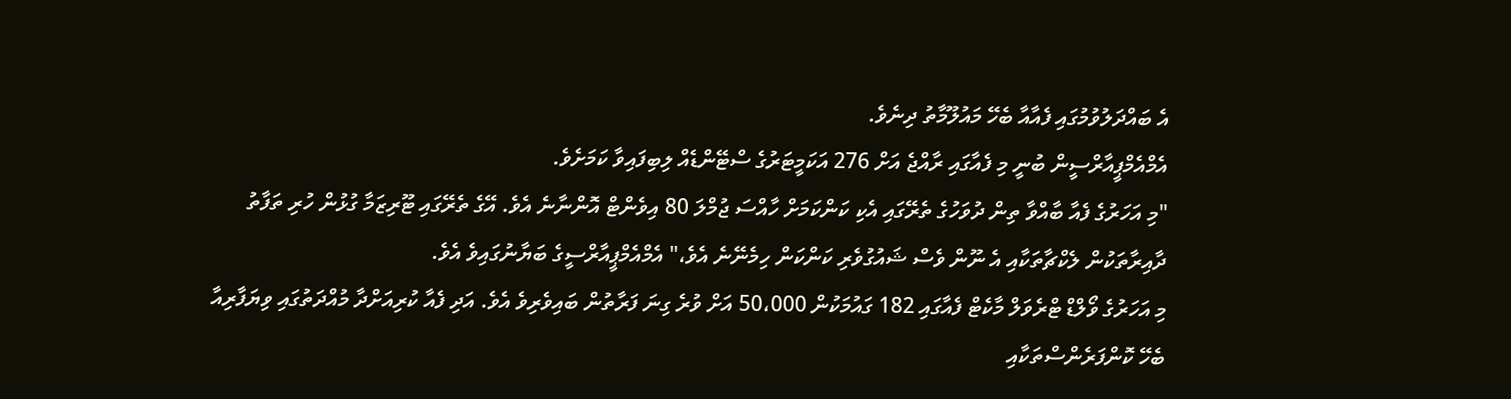އެ ބައްދަލުވުމުގައި ފެއާއާ ބެހޭ މައުލޫމާތު ދިނެވެ.
އެމްއެމްޕީއާރްސީން ބުނީ މި ފެއާގައި ރާއްޖެ އަށް 276 އަކަމީޓަރުގެ ސްޓޭންޑެއް ލިބިފައިވާ ކަމަށެވެ.
"މި އަހަރުގެ ފެއާ ބާއްވާ ތިން ދުވަހުގެ ތެރޭގައި އެކި ކަންކަމަށް ހާއްސަ ޖުމްލަ 80 އިވެންޓް އޮންނާނެ އެވެ. އޭގެ ތެރޭގައި ޓޫރިޒަމާ ގުޅުން ހުރި ތަފާތު ދާއިރާތަކުން ލެކްޗާތަކާއި އެ ނޫން ވެސް ޝައުގުވެރި ކަންކަން ހިމެނޭނެ އެވެ،" އެމްއެމްޕީއާރްސީގެ ބަޔާނުގައިވެ އެވެ.
މި އަހަރުގެ ވޯލްޑް ޓްރެވަލް މާކެޓް ފެއާގައި 182 ގައުމަކުން 50،000 އަށް ވުރެ ގިނަ ފަރާތުން ބައިވެރިވެ އެވެ. އަދި ފެއާ ކުރިއަށްދާ މުއްދަތުގައި ވިޔަފާރިއާ ބެހޭ ކޮންފަރެންސްތަކާއި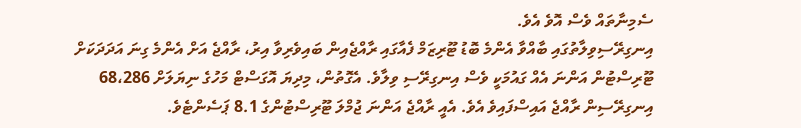ސެމިނާތައް ވެސް އޮވެ އެވެ.
އިނގިރޭސިވިލާތުގައި ބާއްވާ އެންމެ ބޮޑު ޓޫރިޒަމް ފެއާގައި ރާއްޖެއިން ބައިވެރިވާ އިރު، ރާއްޖެ އަށް އެންމެ ގިނަ އަދަދަކަށް ޓޫރިސްޓުން އަންނަ އެއް ގައުމަކީ ވެސް އިނގިރޭސި ވިލާވެ. އެގޮތުން، މިދިޔަ އޮގަސްޓް މަހުގެ ނިޔަލަށް 68،286 އިނގިރޭސިން ރާއްޖެ އައިސްފައިވެ އެވެ. އެއީ ރާއްޖެ އަންނަ ޖުމްލަ ޓޫރިސްޓުންގެ 8.1 ޕަސެންޓެވެ.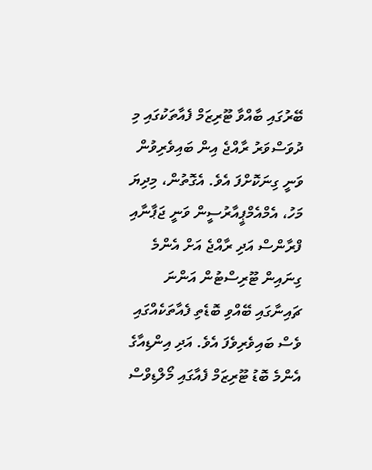ބޭރުގައި ބާއްވާ ޓޫރިޒަމް ފެއާތަކުގައި މި ދުވަސްވަރު ރާއްޖެ އިން ބައިވެރިވުން ވަނީ ގިނަކޮށްފަ އެވެ. އެގޮތުން، މިދިޔަ މަހު، އެމްއެމްޕީއާރުސީން ވަނީ ޖަޕާނާއި ފްރާންސް އަދި ރާއްޖެ އަށް އެންމެ ގިނައިން ޓޫރިސްޓުން އަންނަ ޗައިނާގައި ބޭއްވި ބޮޑެތި ފެއާތަކެއްގައި ވެސް ބައިވެރިވެފަ އެވެ. އަދި އިންޑިއާގެ އެންމެ ބޮޑު ޓޫރިޒަމް ފެއާގައި މޯލްޑިވްސް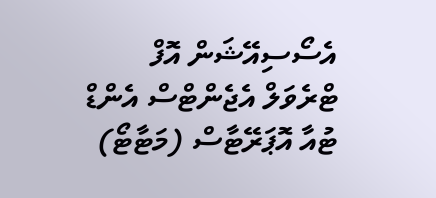އެސޯސިއޭޝަން އޮފް ޓްރެވަލް އެޖެންޓްސް އެންޑް ޓުއާ އޮޕަރޭޓާސް (މަޓާޓޯ)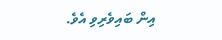އިން ބައިވެރިވި އެވެ.